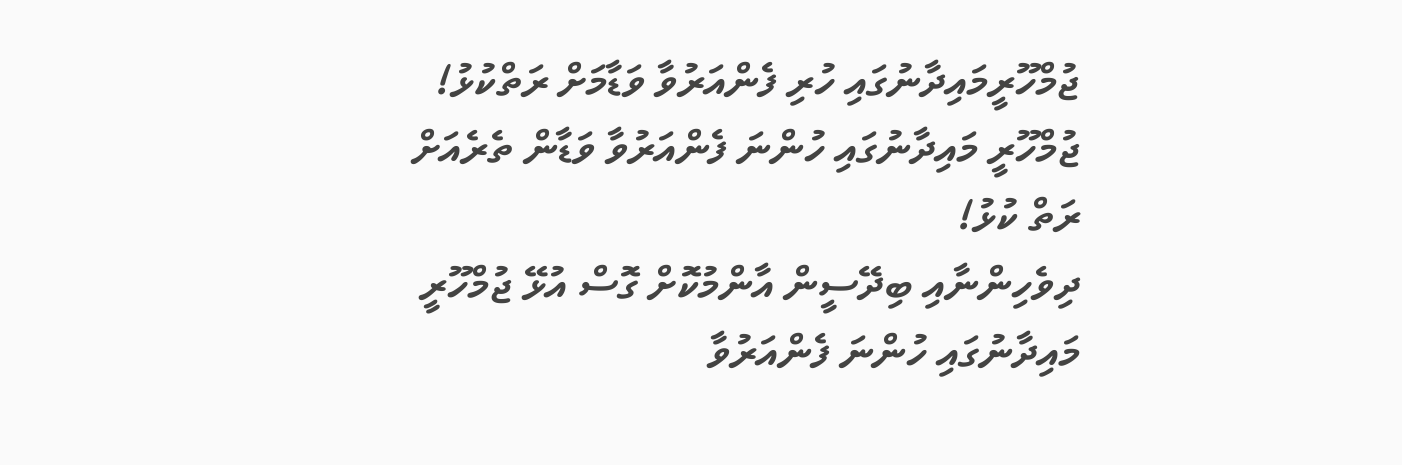ޖުމްހޫރީމައިދާނުގައި ހުރި ފެންއަރުވާ ވަޑާމަށް ރަތްކުޅު!
ޖުމްހޫރީ މައިދާނުގައި ހުންނަ ފެންއަރުވާ ވަޑާން ތެރެއަށް ރަތް ކުޅު!
ދިވެހިންނާއި ބިދޭސީން އާންމުކޮށް ގޮސް އުޅޭ ޖުމްހޫރީ މައިދާނުގައި ހުންނަ ފެންއަރުވާ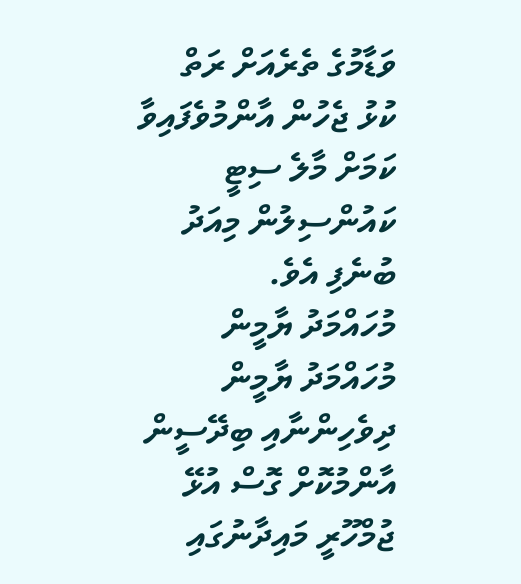ވަޑާމުގެ ތެރެއަށް ރަތް ކުޅު ޖެހުން އާންމުވެފައިވާ ކަމަށް މާލެ ސިޓީ ކައުންސިލުން މިއަދު ބުނެފި އެވެ.
މުހައްމަދު ޔާމީން މުހައްމަދު ޔާމީން
ދިވެހިންނާއި ބިދޭސީން އާންމުކޮށް ގޮސް އުޅޭ ޖުމްހޫރީ މައިދާނުގައި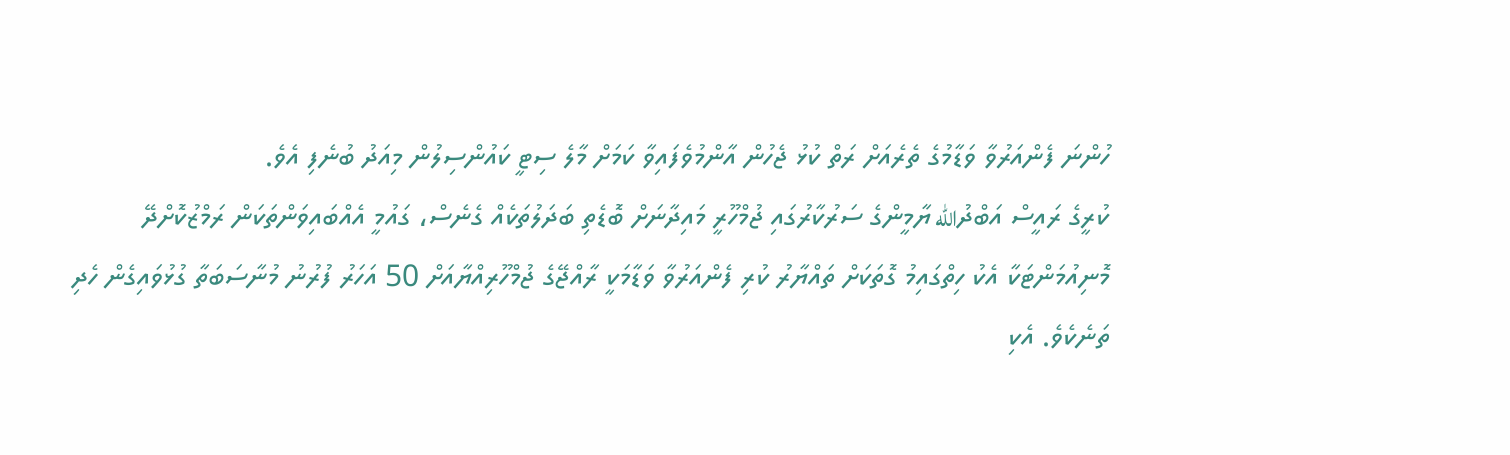ހުންނަ ފެންއަރުވާ ވަޑާމުގެ ތެރެއަށް ރަތް ކުޅު ޖެހުން އާންމުވެފައިވާ ކަމަށް މާލެ ސިޓީ ކައުންސިލުން މިއަދު ބުނެފި އެވެ.
ކުރީގެ ރައީސް އަބްދުالله ޔާމީންގެ ސަރުކާރުގައި ޖުމްހޫރީ މައިދާނަށް ބޮޑެތި ބަދަލުތަކެއް ގެނެސް، ގައުމީ އެއްބައިވަންތަކަން ރަމްޒުކޮށްދޭ މޮނިއުމަންޓަކާ އެކު ހިތްގައިމު ގޮތަކަށް ތައްޔާރު ކުރި ފެންއަރުވާ ވަޑާމަކީ ރާއްޖޭގެ ޖުމްހޫރިއްޔާއަށް 50 އަހަރު ފުރުނު މުނާސަބަތާ ގުޅުވައިގެން ހެދި ތަނެކެވެ. އެކި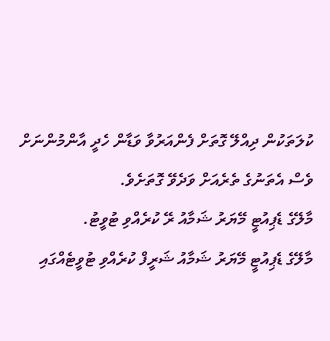ކުލަތަކުން ދިއްލޭ ގޮތަށް ފެންއަރުވާ ވަޑާން ހެދީ އާންމުންނަށް ވެސް އެތަނުގެ ތެރެއަށް ވަދެވޭ ގޮތަށެވެ.
މާލޭގެ ޑެޕިއުޓީ މޭޔަރު ޝަމާއު ރޭ ކުރެއްވި ޓުވީޓު.
މާލޭގެ ޑެޕިއުޓީ މޭޔަރު ޝަމާއު ޝަރީފް ކުރެއްވި ޓުވީޓެއްގައި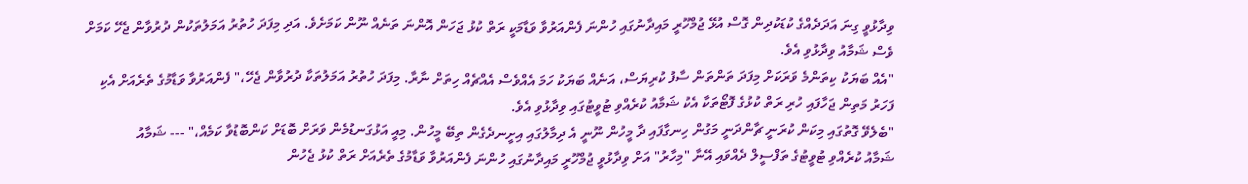ވިދާޅުވީ ގިނަ އަދަދެއްގެ ކުޑަކުދިން ގޮސް އުޅޭ ޖުމްހޫރީ މައިދާނުގައި ހުންނަ ފެންއަރުވާ ވަޑާމަކީ ރަތް ކުޅު ޖަހަން އޮންނަ ތަނެއް ނޫން ކަމަށެވެ. އަދި މިފަދަ ހުތުރު އަމަލުތަކުން ދުރުވާން ޖެހޭ ކަމަށް ވެސް ޝަމާއު ވިދާޅުވި އެވެ.
"އެއް ބަޔަކު ކިތަންމެ ވަރަކަށް މިފަދަ ތަންތަން ސާފު ކުރިޔަސް، އަނެއް ބަޔަކު ހަމަ އެއްވެސް އެއްޗެއް ހިތަށް ނާރާ. މިފަދަ ހުތުރު އަމަލުތަކާ ދުރުވާން ޖެހޭ،" ފެންއަރުވާ ވަޑާމުގެ ތެރެއަށް އެކި ފަހަރު މަތިން ޖަހާފައި ހުރި ރަތް ކުޅުގެ ފޮޓޯތަކާ އެކު ޝަމާއު ކުރެއްވި ޓުވީޓުގައި ވިދާޅުވި އެވެ.
"ބެލެވޭ ގޮތުގައި މިކަން ކުރަނީ ޗާންދަނީ މަގުން ހިނގާފައި ދާ މީހުން ނޫނީ އެ ދިމާލުގައި އިށީނދެގެން ތިބޭ މީހުން. މިއީ އަޅުގަނޑުމެން ވަރަށް ބޮޑަށް ކަންބޮޑުވާ ކަމެއް،" --- ޝަމާއު
ޝަމާއު ކުރެއްވި ޓުވީޓުގެ ތަފްސީލް ދެއްވައި އޭނާ "މިހާރު" އަށް ވިދާޅުވީ ޖުމްހޫރީ މައިދާނުގައި ހުންނަ ފެންއަރުވާ ވަޑާމުގެ ތެރެއަށް ރަތް ކުޅު ޖެހުން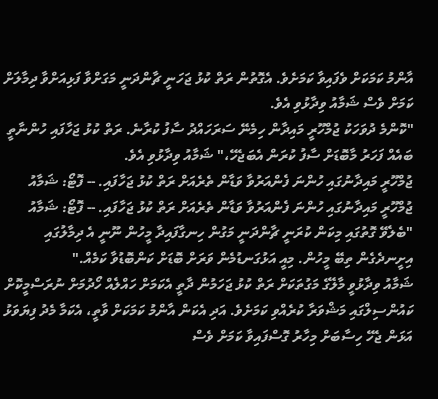އާންމު ކަމަކަށް ވެފައިވާ ކަމަށެވެ. އެގޮތުން ރަތް ކުޅު ޖަހަނީ ޗާންދަނީ މަގަށްވާ ފަޅިއަށްވާ ދިމާލަށް ކަމަށް ވެސް ޝަމާއު ވިދާޅުވި އެވެ.
"ކޮންމެ ދުވަހަކު ޖުމްހޫރީ މައިދާން ހިމެނޭ ސަރަހައްދު ސާފު ކުރާނެ. ރަތް ކުޅު ޖަހާފައި ހުންނާތީ ބައެއް ފަހަރު މާބޮޑަށް ސާފު ކުރަން އެބަޖެހޭ،" ޝަމާއު ވިދާޅުވި އެވެ.
ޖުމްހޫރީ މައިދާނުގައި ހުންނަ ފެންއަރުވާ ވަޑާން ތެރެއަށް ރަތް ކުޅު ޖަހާފައި. -- ފޮޓޯ: ޝަމާއު
ޖުމްހޫރީ މައިދާނުގައި ހުންނަ ފެންއަރުވާ ވަޑާން ތެރެއަށް ރަތް ކުޅު ޖަހާފައި. -- ފޮޓޯ: ޝަމާއު
"ބެލެވޭ ގޮތުގައި މިކަން ކުރަނީ ޗާންދަނީ މަގުން ހިނގާފައިދާ މީހުން ނޫނީ އެ ދިމާލުގައި އިށީނދެގެން ތިބޭ މީހުން. މިއީ އަޅުގަނޑުމެން ވަރަށް ބޮޑަށް ކަންބޮޑުވާ ކަމެއް."
ޝަމާއު ވިދާޅުވީ މާލޭގެ މަގުތަކަށް ރަތް ކުޅު ޖަހަމުން ދާތީ އެކަމަށް ހައްލެއް ހޯދުމަށް ނުރަސްމީކޮށް ކައުންސިލްގައި މަޝްވަރާ ކުރެއްވި ކަމަށެވެ. އަދި އެކަން އާންމު ކަމަކަށް ވާތީ، އެކަމާ މެދު ފިޔަވަޅު އަޅަން ޖެހޭ ހިސާބަށް މިހާރު ގޮސްފައިވާ ކަމަށް ވެސް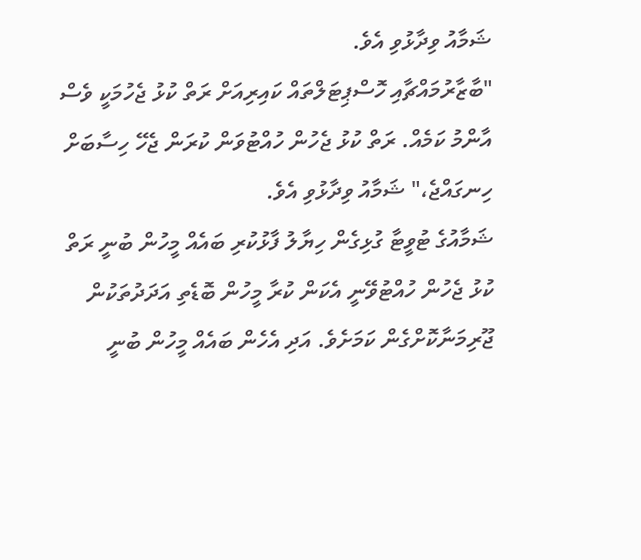ޝަމާއު ވިދާޅުވި އެވެ.
"ބާޒާރުމައްޗާއި ހޮސްޕިޓަލްތައް ކައިރިއަށް ރަތް ކުޅު ޖެހުމަކީ ވެސް އާންމު ކަމެއް. ރަތް ކުޅު ޖެހުން ހުއްޓުވަން ކުރަން ޖެހޭ ހިސާބަށް ހިނގައްޖެ،" ޝަމާއު ވިދާޅުވި އެވެ.
ޝަމާއުގެ ޓުވީޓާ ގުޅިގެން ހިޔާލު ފާޅުކުރި ބައެއް މީހުން ބުނީ ރަތް ކުޅު ޖެހުން ހުއްޓުވޭނީ އެކަން ކުރާ މީހުން ބޮޑެތި އަދަދުތަކުން ޖޫރިމަނާކޮށްގެން ކަމަށެވެ. އަދި އެހެން ބައެއް މީހުން ބުނީ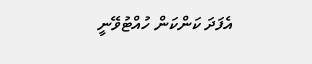އެފަދަ ކަންކަން ހުއްޓުވޭނީ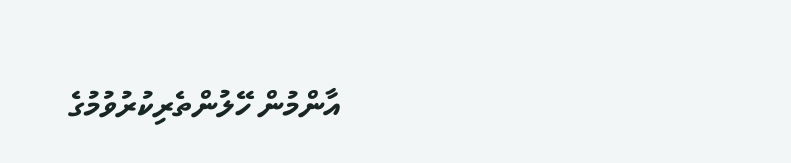އާންމުން ހޭލުންތެރިކުރުވުމުގެ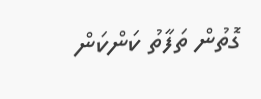ގޮތުން ތަފާތު ކަންކަން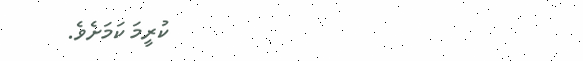ކުރީމަ ކަމަށެވެ.